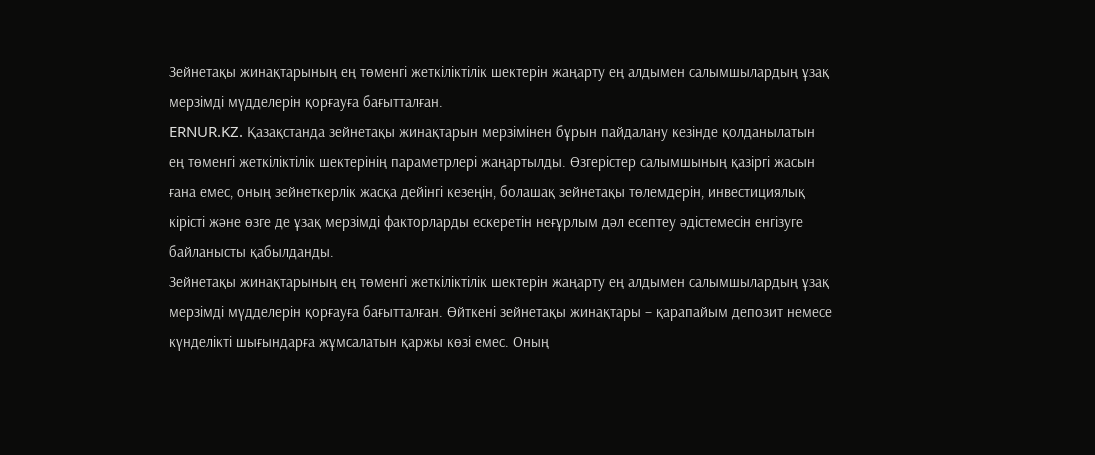Зейнетақы жинақтарының ең төменгі жеткіліктілік шектерін жаңарту ең алдымен салымшылардың ұзақ мерзімді мүдделерін қорғауға бағытталған.
ERNUR.KZ. Қазақстанда зейнетақы жинақтарын мерзімінен бұрын пайдалану кезінде қолданылатын ең төменгі жеткіліктілік шектерінің параметрлері жаңартылды. Өзгерістер салымшының қазіргі жасын ғана емес, оның зейнеткерлік жасқа дейінгі кезеңін, болашақ зейнетақы төлемдерін, инвестициялық кірісті және өзге де ұзақ мерзімді факторларды ескеретін неғұрлым дәл есептеу әдістемесін енгізуге байланысты қабылданды.
Зейнетақы жинақтарының ең төменгі жеткіліктілік шектерін жаңарту ең алдымен салымшылардың ұзақ мерзімді мүдделерін қорғауға бағытталған. Өйткені зейнетақы жинақтары – қарапайым депозит немесе күнделікті шығындарға жұмсалатын қаржы көзі емес. Оның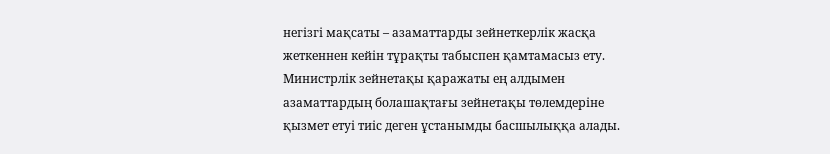негізгі мақсаты – азаматтарды зейнеткерлік жасқа жеткеннен кейін тұрақты табыспен қамтамасыз ету.
Министрлік зейнетақы қаражаты ең алдымен азаматтардың болашақтағы зейнетақы төлемдеріне қызмет етуі тиіс деген ұстанымды басшылыққа алады.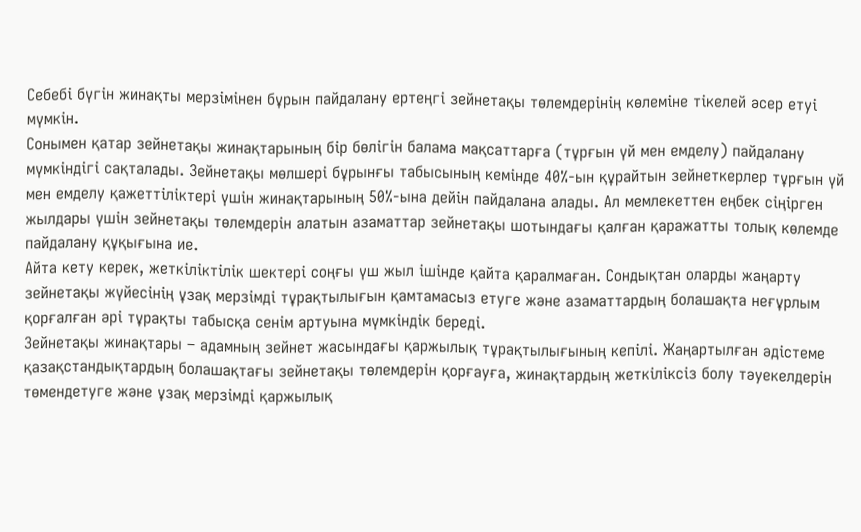Себебі бүгін жинақты мерзімінен бұрын пайдалану ертеңгі зейнетақы төлемдерінің көлеміне тікелей әсер етуі мүмкін.
Сонымен қатар зейнетақы жинақтарының бір бөлігін балама мақсаттарға (тұрғын үй мен емделу) пайдалану мүмкіндігі сақталады. Зейнетақы мөлшері бұрынғы табысының кемінде 40%-ын құрайтын зейнеткерлер тұрғын үй мен емделу қажеттіліктері үшін жинақтарының 50%-ына дейін пайдалана алады. Ал мемлекеттен еңбек сіңірген жылдары үшін зейнетақы төлемдерін алатын азаматтар зейнетақы шотындағы қалған қаражатты толық көлемде пайдалану құқығына ие.
Айта кету керек, жеткіліктілік шектері соңғы үш жыл ішінде қайта қаралмаған. Сондықтан оларды жаңарту зейнетақы жүйесінің ұзақ мерзімді тұрақтылығын қамтамасыз етуге және азаматтардың болашақта неғұрлым қорғалған әрі тұрақты табысқа сенім артуына мүмкіндік береді.
Зейнетақы жинақтары – адамның зейнет жасындағы қаржылық тұрақтылығының кепілі. Жаңартылған әдістеме қазақстандықтардың болашақтағы зейнетақы төлемдерін қорғауға, жинақтардың жеткіліксіз болу тәуекелдерін төмендетуге және ұзақ мерзімді қаржылық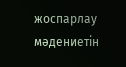жоспарлау мәдениетін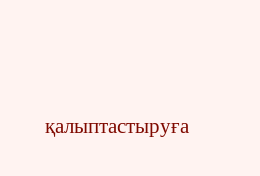қалыптастыруға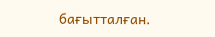бағытталған.